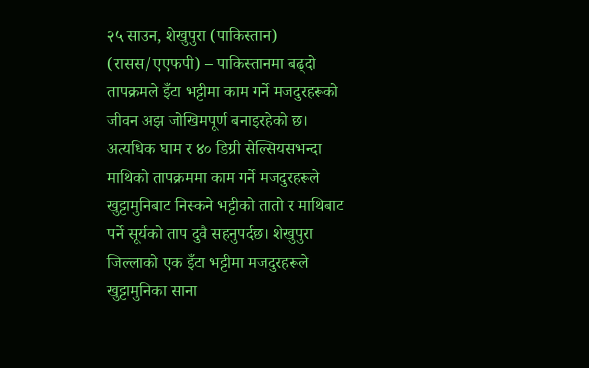२५ साउन, शेखुपुरा (पाकिस्तान) (रासस/एएफपी) – पाकिस्तानमा बढ्दो तापक्रमले इँटा भट्टीमा काम गर्ने मजदुरहरूको जीवन अझ जोखिमपूर्ण बनाइरहेको छ। अत्यधिक घाम र ४० डिग्री सेल्सियसभन्दा माथिको तापक्रममा काम गर्ने मजदुरहरूले खुट्टामुनिबाट निस्कने भट्टीको तातो र माथिबाट पर्ने सूर्यको ताप दुवै सहनुपर्दछ। शेखुपुरा जिल्लाको एक इँटा भट्टीमा मजदुरहरूले खुट्टामुनिका साना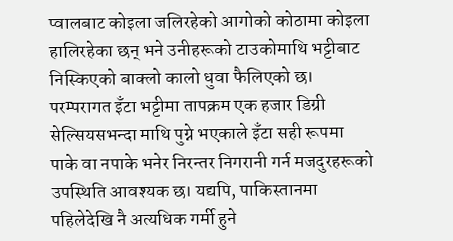प्वालबाट कोइला जलिरहेको आगोको कोठामा कोइला हालिरहेका छन् भने उनीहरूको टाउकोमाथि भट्टीबाट निस्किएको बाक्लो कालो धुवा फैलिएको छ। परम्परागत इँटा भट्टीमा तापक्रम एक हजार डिग्री सेल्सियसभन्दा माथि पुग्ने भएकाले इँटा सही रूपमा पाके वा नपाके भनेर निरन्तर निगरानी गर्न मजदुरहरूको उपस्थिति आवश्यक छ। यद्यपि, पाकिस्तानमा पहिलेदेखि नै अत्यधिक गर्मी हुने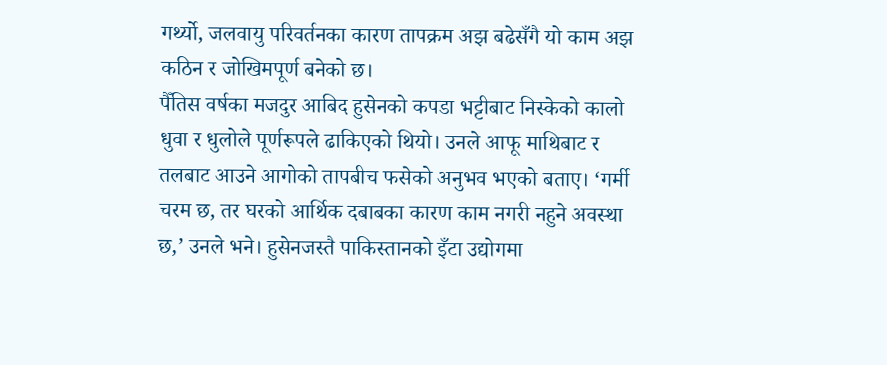गर्थ्यो, जलवायु परिवर्तनका कारण तापक्रम अझ बढेसँगै यो काम अझ कठिन र जोखिमपूर्ण बनेको छ।
पैँतिस वर्षका मजदुर आबिद हुसेनको कपडा भट्टीबाट निस्केको कालो धुवा र धुलोले पूर्णरूपले ढाकिएको थियो। उनले आफू माथिबाट र तलबाट आउने आगोको तापबीच फसेको अनुभव भएको बताए। ‘गर्मी चरम छ, तर घरको आर्थिक दबाबका कारण काम नगरी नहुने अवस्था छ,’ उनले भने। हुसेनजस्तै पाकिस्तानको इँटा उद्योगमा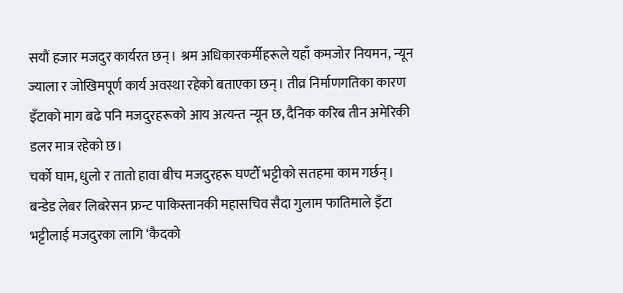सयौं हजार मजदुर कार्यरत छन्। श्रम अधिकारकर्मीहरूले यहाँ कमजोर नियमन, न्यून ज्याला र जोखिमपूर्ण कार्य अवस्था रहेको बताएका छन्। तीव्र निर्माणगतिका कारण इँटाको माग बढे पनि मजदुरहरूको आय अत्यन्त न्यून छ, दैनिक करिब तीन अमेरिकी डलर मात्र रहेको छ।
चर्को घाम, धुलो र तातो हावा बीच मजदुरहरू घण्टौँ भट्टीको सतहमा काम गर्छन्। बन्डेड लेबर लिबरेसन फ्रन्ट पाकिस्तानकी महासचिव सैदा गुलाम फातिमाले इँटा भट्टीलाई मजदुरका लागि ‘कैदको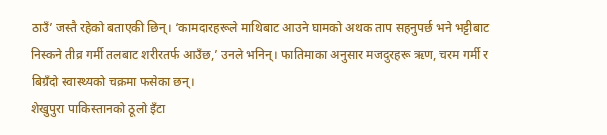ठाउँ’ जस्तै रहेको बताएकी छिन्। ‘कामदारहरूले माथिबाट आउने घामको अथक ताप सहनुपर्छ भने भट्टीबाट निस्कने तीव्र गर्मी तलबाट शरीरतर्फ आउँछ,’ उनले भनिन्। फातिमाका अनुसार मजदुरहरू ऋण, चरम गर्मी र बिग्रँदो स्वास्थ्यको चक्रमा फसेका छन्।
शेखुपुरा पाकिस्तानको ठूलो इँटा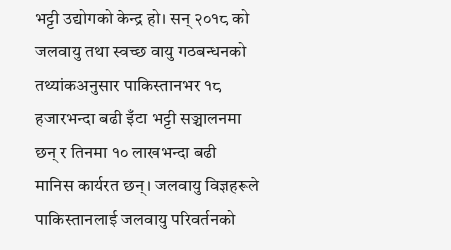भट्टी उद्योगको केन्द्र हो। सन् २०१८ को जलवायु तथा स्वच्छ वायु गठबन्धनको तथ्यांकअनुसार पाकिस्तानभर १८ हजारभन्दा बढी इँटा भट्टी सञ्चालनमा छन् र तिनमा १० लाखभन्दा बढी मानिस कार्यरत छन्। जलवायु विज्ञहरूले पाकिस्तानलाई जलवायु परिवर्तनको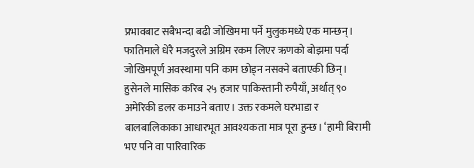प्रभावबाट सबैभन्दा बढी जोखिममा पर्ने मुलुकमध्ये एक मान्छन्। फातिमाले धेरै मजदुरले अग्रिम रकम लिएर ऋणको बोझमा पर्दा जोखिमपूर्ण अवस्थामा पनि काम छोड्न नसक्ने बताएकी छिन्।
हुसेनले मासिक करिब २५ हजार पाकिस्तानी रुपैयाँ, अर्थात् ९० अमेरिकी डलर कमाउने बताए। उक्त रकमले घरभाडा र बालबालिकाका आधारभूत आवश्यकता मात्र पूरा हुन्छ। ‘हामी बिरामी भए पनि वा पारिवारिक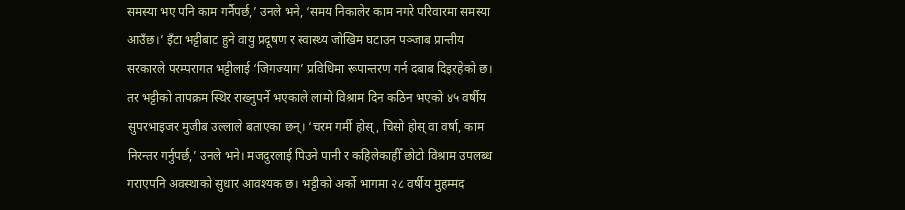समस्या भए पनि काम गर्नैपर्छ,’ उनले भने, ‘समय निकालेर काम नगरे परिवारमा समस्या आउँछ।’ इँटा भट्टीबाट हुने वायु प्रदूषण र स्वास्थ्य जोखिम घटाउन पञ्जाब प्रान्तीय सरकारले परम्परागत भट्टीलाई ‘जिगज्याग’ प्रविधिमा रूपान्तरण गर्न दबाब दिइरहेको छ।
तर भट्टीको तापक्रम स्थिर राख्नुपर्ने भएकाले लामो विश्राम दिन कठिन भएको ४५ वर्षीय सुपरभाइजर मुजीब उल्लाले बताएका छन्। ‘चरम गर्मी होस्, चिसो होस् वा वर्षा, काम निरन्तर गर्नुपर्छ,’ उनले भने। मजदुरलाई पिउने पानी र कहिलेकाहीँ छोटो विश्राम उपलब्ध गराएपनि अवस्थाको सुधार आवश्यक छ। भट्टीको अर्को भागमा २८ वर्षीय मुहम्मद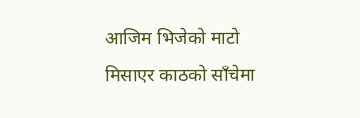आजिम भिजेको माटो मिसाएर काठको साँचेमा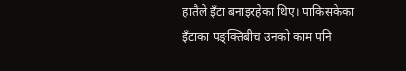हातैले इँटा बनाइरहेका थिए। पाकिसकेका इँटाका पङ्क्तिबीच उनको काम पनि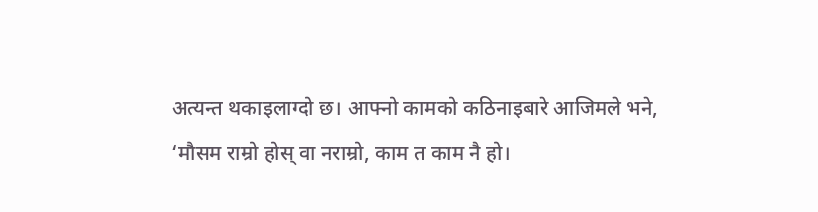अत्यन्त थकाइलाग्दो छ। आफ्नो कामको कठिनाइबारे आजिमले भने, ‘मौसम राम्रो होस् वा नराम्रो, काम त काम नै हो।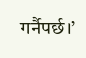गर्नैपर्छ।’